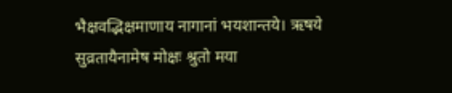भैक्षवद्भिक्षमाणाय नागानां भयशान्तये। ऋषये सुव्रतायैनामेष मोक्षः श्रुतो मया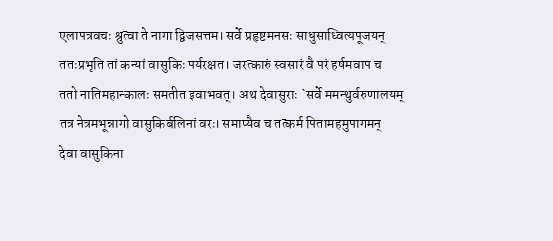एलापत्रवचः श्रुत्वा ते नागा द्विजसत्तम। सर्वे प्रहृष्टमनसः साधुसाध्वित्यपूजयन्
ततःप्रभृति तां कन्यां वासुकिः पर्यरक्षत। जरत्कारुं स्वसारं वै परं हर्षमवाप च
ततो नातिमहान्कालः समतीत इवाभवत्। अथ देवासुराः `सर्वे ममन्थुर्वरुणालयम्
तत्र नेत्रमभून्नागो वासुकिर्बलिनां वरः। समाप्यैव च तत्कर्म पितामहमुपागमन्
देवा वासुकिना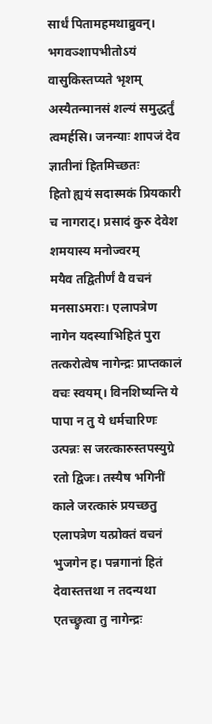सार्धं पितामहमथाव्रुवन्। भगवञ्शापभीतोऽयं वासुकिस्तप्यते भृशम्
अस्यैतन्मानसं शल्यं समुद्धर्तुं त्वमर्हसि। जनन्याः शापजं देव ज्ञातीनां हितमिच्छतः
हितो ह्ययं सदास्मकं प्रियकारी च नागराट्। प्रसादं कुरु देवेश शमयास्य मनोज्वरम्
मयैव तद्वितीर्णं वै वचनं मनसाऽमराः। एलापत्रेण नागेन यदस्याभिहितं पुरा
तत्करोत्वेष नागेन्द्रः प्राप्तकालं वचः स्वयम्। विनशिष्यन्ति ये पापा न तु ये धर्मचारिणः
उत्पन्नः स जरत्कारुस्तपस्युग्रे रतो द्विजः। तस्यैष भगिनीं काले जरत्कारुं प्रयच्छतु
एलापत्रेण यत्प्रोक्तं वचनं भुजगेन ह। पन्नगानां हितं देवास्तत्तथा न तदन्यथा
एतच्छ्रुत्वा तु नागेन्द्रः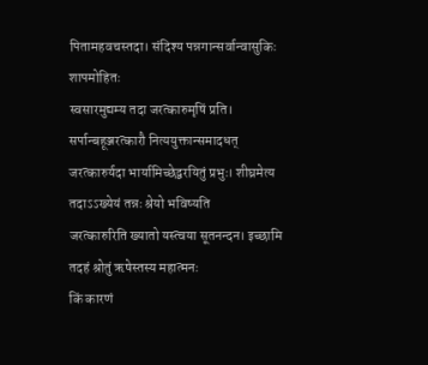पितामहवचस्तदा। संदिश्य पन्नगान्सर्वान्वासुकिः शापमोहितः
स्वसारमुद्यम्य तदा जरत्कारुमृषिं प्रति। सर्पान्बहूञ्जरत्कारौ नित्ययुक्तान्समादधत्
जरत्कारुर्यदा भार्यामिच्छेद्वरयितुं प्रभुः। शीघ्रमेत्य तदाऽऽख्येयं तन्नः श्रेयो भविष्यति
जरत्कारुरिति ख्यातो यस्त्वया सूतनन्दन। इच्छामि तदहं श्रोतुं ऋषेस्तस्य महात्मनः
किं कारणं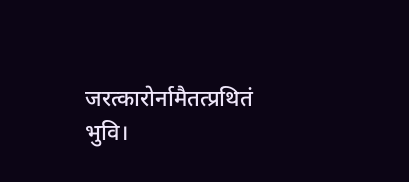जरत्कारोर्नामैतत्प्रथितं भुवि।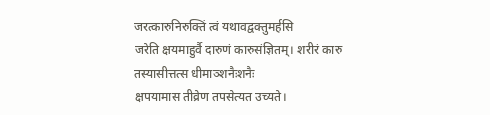जरत्कारुनिरुक्तिं त्वं यथावद्वक्तुमर्हसि
जरेति क्षयमाहुर्वै दारुणं कारुसंज्ञितम्। शरीरं कारु तस्यासीत्तत्स धीमाञ्शनैःशनैः
क्षपयामास तीव्रेण तपसेत्यत उच्यते।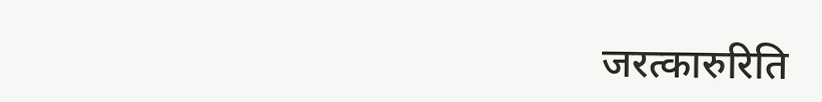जरत्कारुरिति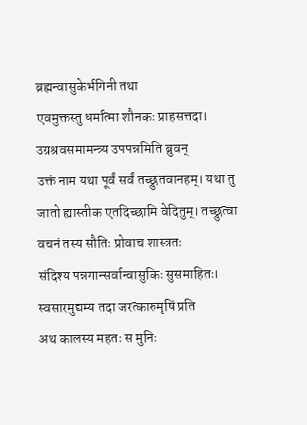ब्रह्मन्वासुकेर्भगिनी तथा
एवमुक्तस्तु धर्मात्मा शौनकः प्राहसत्तदा। उग्रश्रवसमामन्त्र्य उपपन्नमिति ब्रुवन्
उक्तं नाम यथा पूर्वं सर्वं तच्छ्रुतवानहम्। यथा तु जातो ह्यास्तीक एतदिच्छामि वेदितुम्। तच्छ्रुत्वा वचनं तस्य सौतिः प्रोवाच शास्त्रतः
संदिश्य पन्नगान्सर्वान्वासुकिः सुसमाहितः। स्वसारमुद्यम्य तदा जरत्कारुमृषिं प्रति
अथ कालस्य महतः स मुनिः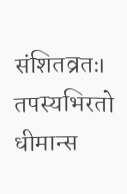संशितव्रतः। तपस्यभिरतो धीमान्स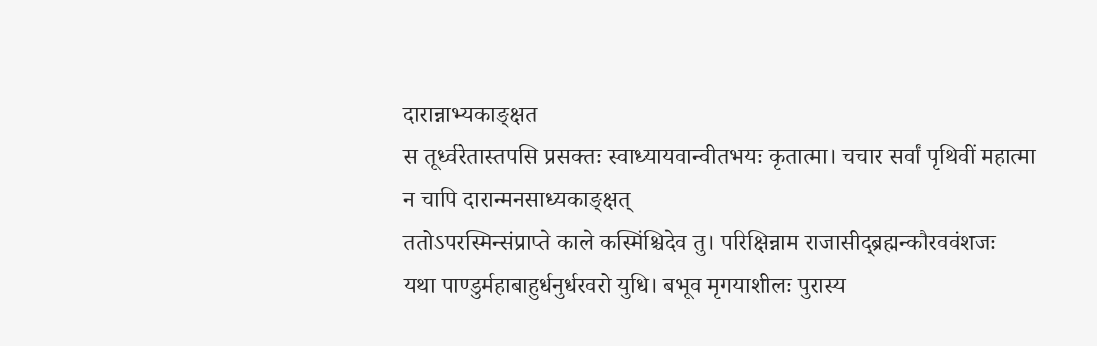दारान्नाभ्यकाङ्क्षत
स तूर्ध्वरेतास्तपसि प्रसक्तः स्वाध्यायवान्वीतभयः कृतात्मा। चचार सर्वां पृथिवीं महात्मा न चापि दारान्मनसाध्यकाङ्क्षत्
ततोऽपरस्मिन्संप्राप्ते काले कस्मिंश्चिदेव तु। परिक्षिन्नाम राजासीद्ब्रह्मन्कौरववंशजः
यथा पाण्डुर्महाबाहुर्धनुर्धरवरो युधि। बभूव मृगयाशीलः पुरास्य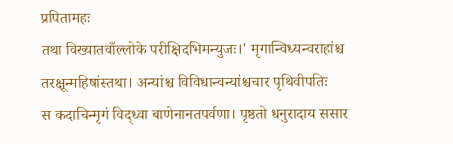प्रपितामहः
तथा विख्यातवाँल्लोके परीक्षिदभिमन्युजः।' मृगान्विध्यन्वराहांश्च तरक्षून्महिषांस्तथा। अन्यांश्च विविधान्वन्यांश्चचार पृथिवीपतिः
स कदाचिन्मृगं विद्ध्वा बाणेनानतपर्वणा। पृष्ठतो धनुरादाय ससार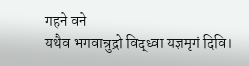गहने वने
यथैव भगवान्रुद्रो विद्ध्वा यज्ञमृगं दिवि।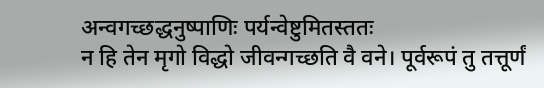अन्वगच्छद्धनुष्पाणिः पर्यन्वेष्टुमितस्ततः
न हि तेन मृगो विद्धो जीवन्गच्छति वै वने। पूर्वरूपं तु तत्तूर्णं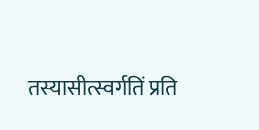तस्यासीत्स्वर्गतिं प्रति